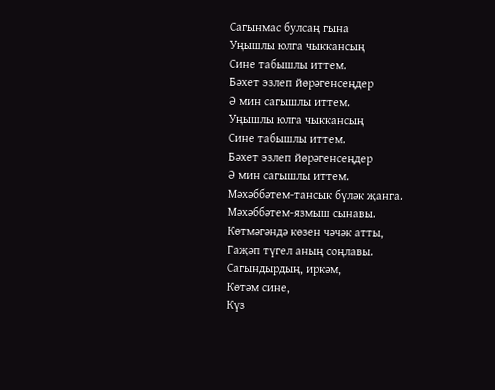Сагынмас булсаң гына
Уңышлы юлга чыккансың
Сине табышлы иттем.
Бәхет эзлеп йөрәгенсеңдер
Ә мин сагышлы иттем.
Уңышлы юлга чыккансың
Сине табышлы иттем.
Бәхет эзлеп йөрәгенсеңдер
Ә мин сагышлы иттем.
Мәхәббәтем-тансык бүләк җанга.
Мәхәббәтем-язмыш сынавы.
Көтмәгәндә көзен чәчәк атты,
Гаҗәп түгел аның соңлавы.
Сагындырдың, иркәм,
Көтәм сине,
Күз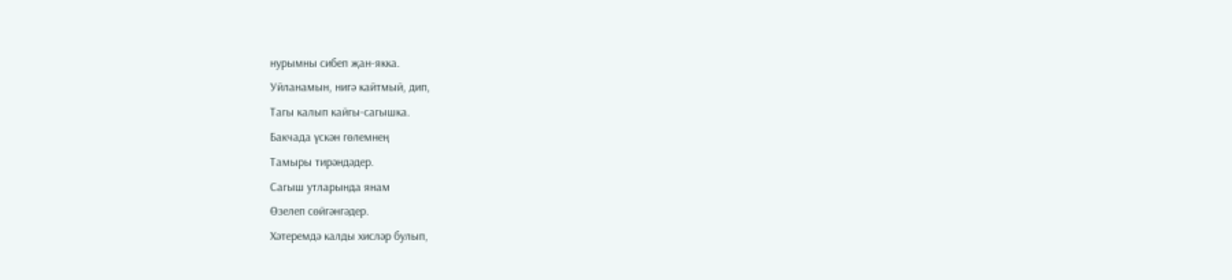нурымны сибеп җан-якка.
Уйланамын, нигә кайтмый, дип,
Тагы калып кайгы-сагышка.
Бакчада үскән гөлемнең
Тамыры тирәндәдер.
Сагыш утларында янам
Өзелеп сөйгәнгәдер.
Хәтеремдә калды хисләр булып,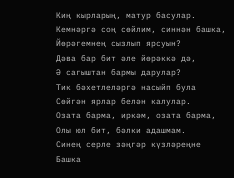Киң кырларың, матур басулар.
Кемнәргә соң сөйлим, синнән башка,
Йөрәгемнең сызлып ярсуын?
Дәва бар бит әле йөрәккә дә,
Ә сагыштан бармы дарулар?
Тик бәхетлеләргә насыйп була
Сөйгән ярлар белән калулар.
Озата барма, иркәм, озата барма,
Олы юл бит, бәлки адашмам.
Синең серле зәңгәр күзләреңне
Башка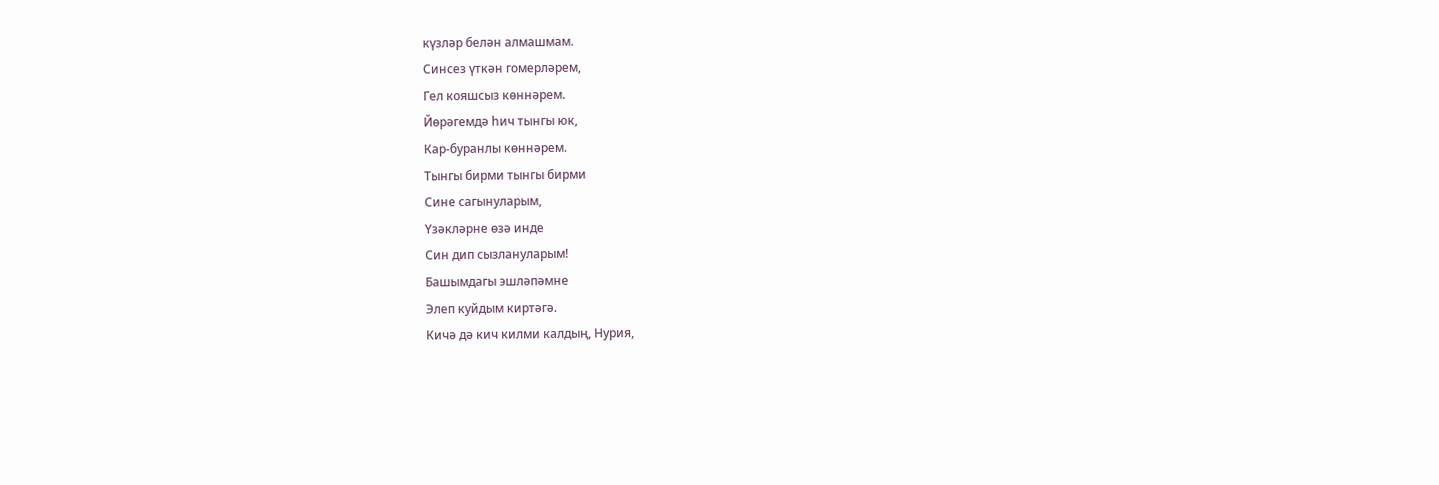күзләр белән алмашмам.
Синсез үткән гомерләрем,
Гел кояшсыз көннәрем.
Йөрәгемдә һич тынгы юк,
Кар-буранлы көннәрем.
Тынгы бирми тынгы бирми
Сине сагынуларым,
Үзәкләрне өзә инде
Син дип сызлануларым!
Башымдагы эшләпәмне
Элеп куйдым киртәгә.
Кичә дә кич килми калдың, Нурия,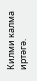Килми калма иртәгә.